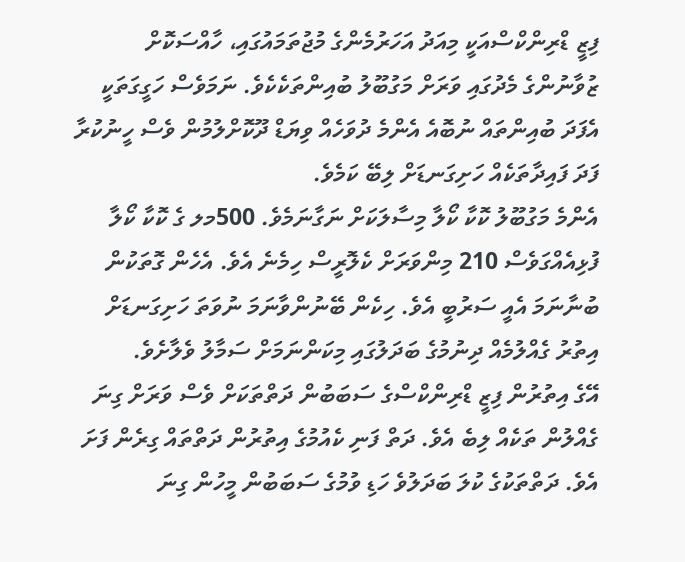ފިޒީ ޑްރިންކްސްއަކީ މިއަދު އަހަރުމެންގެ މުޖުތަމައުގައި، ހާއްސަކޮށް ޒުވާނުންގެ މެދުގައި ވަރަށް މަގުބޫލު ބުއިންތަކެކެވެ. ނަމަވެސް ހަގީގަތަކީ އެފަދަ ބުއިންތައް ނުބޮއެ އެންމެ ދުވަހެއް ވިޔަޑް ދޫކޮށްލުމުން ވެސް ހީނުކުރާ ފަދަ ފައިދާތަކެއް ހަށިގަނޑަށް ލިބޭ ކަމެވެ.
އެންމެ މަގުބޫލު ކޮކާ ކޯލާ މިސާލަކަށް ނަގާނަމެވެ. 500މލ ގެ ކޮކާ ކޯލާ ފުޅިއެއްގަވެސް 210 މިންވަރަށް ކެލޮރީސް ހިމެނެ އެވެ. އެހެން ގޮތަކުން ބުނާނަމަ އެއީ ސަރުބީ އެވެ. ހިކެން ބޭނުންވާނަމަ ނުވަތަ ހަށިގަނޑަށް އިތުރު ގެއްލުމެއް ދިނުމުގެ ބަދަލުގައި މިކަންނަމަށް ސަމާލު ވެލާށެވެ.
އޭގެ އިތުރުން ފިޒީ ޑްރިންކްސްގެ ސަބަބުން ދަތްތަކަށް ވެސް ވަރަށް ގިނަ ގެއްލުން ތަކެއް ލިބެ އެވެ. ދަތް ފަނި ކެއުމުގެ އިތުރުން ދަތްތައް ގިރެން ފަށަ އެވެ. ދަތްތަކުގެ ކުލަ ބަދަލުވެ ހަޑި ވުމުގެ ސަބަބުން މީހުން ގިނަ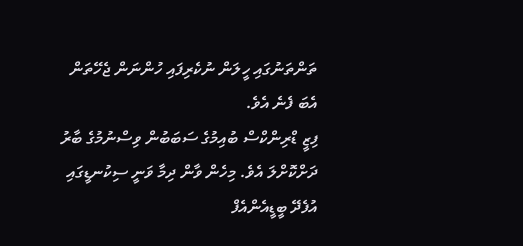ތަންތަނުގައި ހީލަން ނުކެރިފައި ހުންނަން ޖެހޭތަން އެބަ ފެނެ އެވެ.
ފިޒީ ޑްރިންކްސް ބުއިމުގެ ސަބަބުން ވިސްނުމުގެ ބާރު ދަށްކޮށްލަ އެވެ. މިހެން ވާން ދިމާ ވަނީ ސިކުނޑީގައި އުފެދޭ ބީޑީއެންއެފް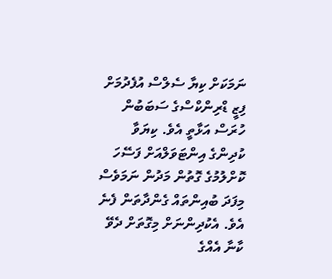ނަމަކަށް ކިޔާ ސެލްސް އުފެދުމަށް ފިޒީ ޑްރިންކްސްގެ ސަބަބުން ހުރަސް އަޅާތީ އެވެ. ކިޔަވާ ކުދިންގެ އިންޓަވަލްއަށް ފަސޭހަ ކޮށްލުމުގެ ގޮތުން މަދުން ނަމަވެސް މިފަދަ ބުއިންތައް ގެންދާތަން ފެނެ އެވެ. އެކުދިންނަށް މިގޮތަށް ދެވޭ ކާނާ އެއްގެ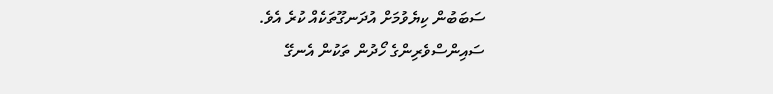ސަބަބުން ކިޔެވުމަށް އުދަނގޫތަކެއް ކުރެ އެވެ.
ސައިންސްވެރިންގެ ހޯދުން ތަކުން އެނގޭ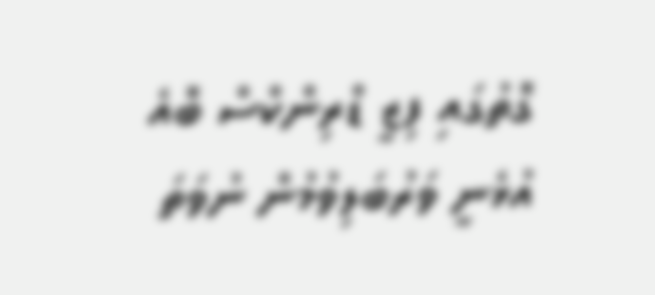ގޮތުގައި ފިޒީ ޑްރިންކްސް ބޮއެ އުޅެނީ ވަރުބަލިވުމުން ނުވަތަ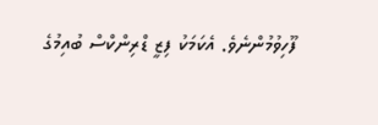ފޫހިވުމުންނެވެ. އެކަމަކު ފިޒީ ޑްރިންކްސް ބުއިމުގެ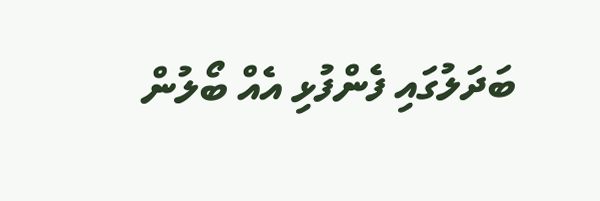ބަދަލުގައި ފެންފުޅި އެއް ބޯލުން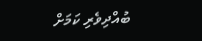ބުއްދިވެރި ކަމަށް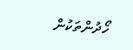ހޯދުންތަކުން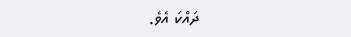ދައްކަ އެވެ.